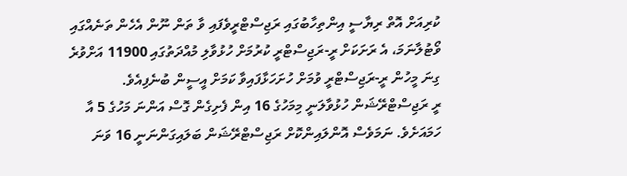ކުރިއަށް އޮތް ރިޔާސީ އިންތިހާބުގައި ރަޖިސްޓްރީވެފައި ވާ ތަން ނޫން އެހެން ތަނެއްގައި ވޯޓުލާނަމަ، އެ ރަށަކަށް ރީ-ރަޖިސްޓްރީ ކުރުމަށް ހުޅުވާލި މުއްދަތުގައި 11900 އަށްވުރެ ގިނަ މީހުން ރީ-ރަޖިސްޓްރީ ވުމަށް ހުށަހަޅާފައިވާ ކަމަށް އީސީން ބުނެފިއެވެ.
ރީ ރަޖިސްޓްރޭޝަން ހުޅުވާލަނީ މިމަހުގެ 16 އިން ފެށިގެން ގޮސް އަންނަ މަހުގެ 5 އާ ހަމައަށެވެ. ނަމަވެސް އޮންލައިންކޮށް ރަޖިސްޓްރޭޝަން ބަލައިގަންނަނީ 16 ވަނަ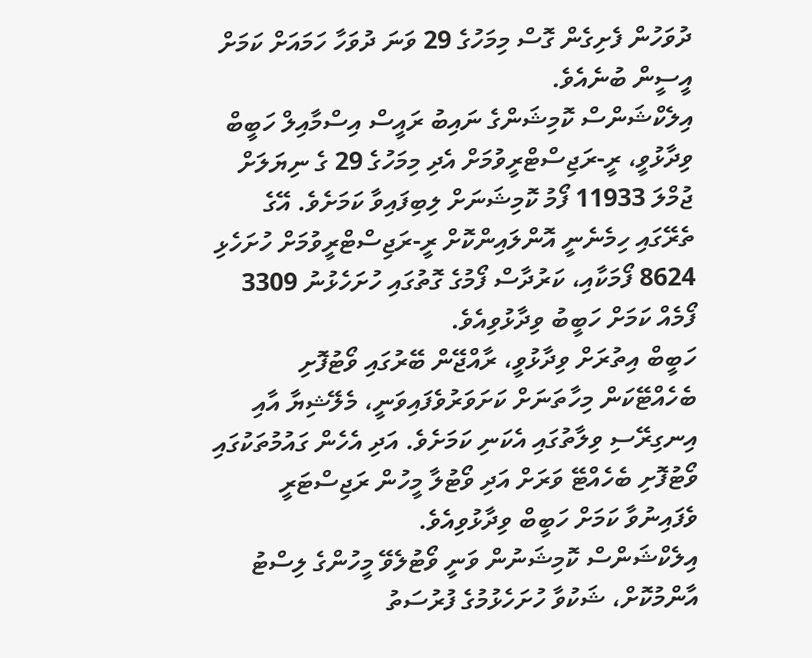ދުވަހުން ފެށިގެން ގޮސް މިމަހުގެ 29 ވަނަ ދުވަހާ ހަމައަށް ކަމަށް އީސީން ބުނެއެވެ.
އިލެކްޝަންސް ކޮމިޝަންގެ ނައިބު ރައީސް އިސްމާއިލް ހަބީބް ވިދާޅުވީ، ރީ-ރަޖިސްޓްރީވުމަށް އެދި މިމަހުގެ 29 ގެ ނިޔަލަށް ޖުމްލަ 11933 ފޯމު ކޮމިޝަނަށް ލިބިފައިވާ ކަމަށެވެ. އޭގެ ތެރޭގައި ހިމެނެނީ އޮންލައިންކޮށް ރީ-ރަޖިސްޓްރީވުމަށް ހުށަހެޅި 8624 ފޯމަކާއި، ކަރުދާސް ފޯމުގެ ގޮތުގައި ހުށަހެޅުނު 3309 ފޯމެއް ކަމަށް ހަބީބު ވިދާޅުވިއެވެ.
ހަބީބް އިތުރަށް ވިދާޅުވީ، ރާއްޖޭން ބޭރުގައި ވޯޓުފޮށި ބެހެއްޓޭކަން މިހާތަނަށް ކަށަވަރުވެފައިވަނީ، މެލޭޝިޔާ އާއި އިނގިރޭސި ވިލާތުގައި އެކަނި ކަމަށެވެ. އަދި އެހެން ގައުމުތަކުގައި ވޯޓުފޮށި ބެހެއްޓޭ ވަރަށް އަދި ވޯޓުލާ މީހުން ރަޖިސްޓަރީ ވެފައިނުވާ ކަމަށް ހަބީބް ވިދާޅުވިއެވެ.
އިލެކްޝަންސް ކޮމިޝަނުން ވަނީ ވޯޓުލެވޭ މީހުންގެ ލިސްޓު އާންމުކޮށް، ޝަކުވާ ހުށަހެޅުމުގެ ފުރުސަތު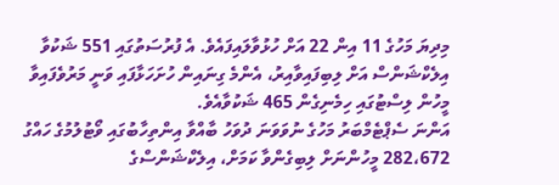މިދިޔަ މަހުގެ 11 އިން 22 އަށް ހުޅުވާލައިފައެވެ. އެ ފުރުސަތުގައި 551 ޝަކުވާ އިލެކްޝަންސް އަށް ލިބިފައިވާއިރު، އެންމެ ގިނައިން ހުށަހަޅާފައި ވަނީ މަރުވެފައިވާ މީހުން ލިސްޓުގައި ހިމެނިގެން 465 ޝަކުވާއެވެ.
އަންނަ ސެޕްޓެމްބަރު މަހުގެ ނުވަވަނަ ދުވަހު ބާއްވާ އިންތިހާބުގައި ވޯޓުލުމުގެ ހައްގު 282،672 މީހުންނަށް ލިބިގެންވާ ކަމަށް، އިލެކްޝަންސްގެ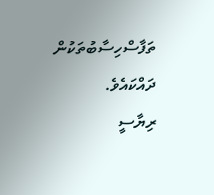ތަފާސްހިސާބުތަކުން ދައްކައެވެ.
ރިޔާސީ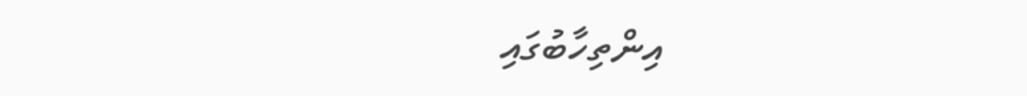އިންތިހާބުގައި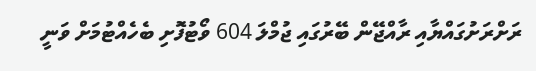ރަށްރަށުގައްޔާއި ރާއްޖޭން ބޭރުގައި ޖުމްލަ 604 ވޯޓުފޮށި ބެހެއްޓުމަށް ވަނީ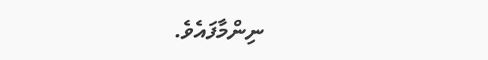ނިންމާފައެވެ.